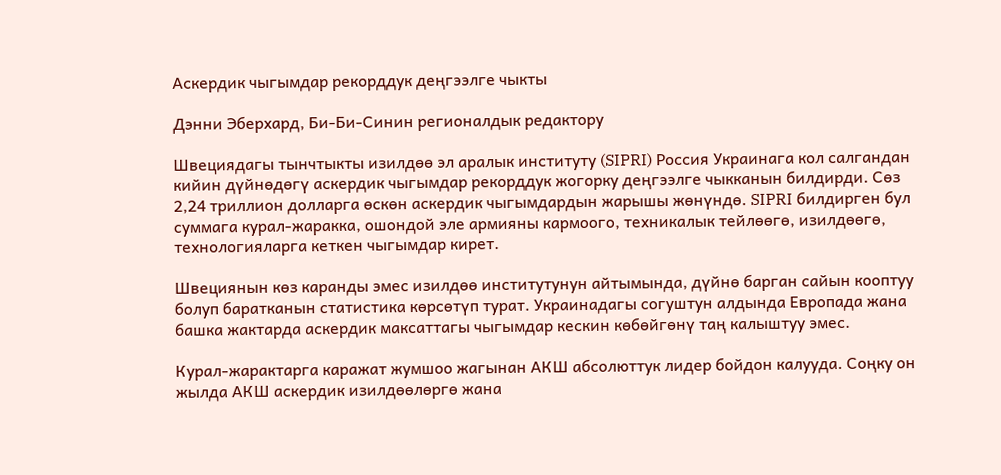Аскердик чыгымдар рекорддук деңгээлге чыкты

Дэнни Эберхард, Би-Би-Синин регионалдык редактору

Швециядагы тынчтыкты изилдөө эл аралык институту (SIPRI) Россия Украинага кол салгандан кийин дүйнөдөгү аскердик чыгымдар рекорддук жогорку деңгээлге чыкканын билдирди. Сөз 2,24 триллион долларга өскөн аскердик чыгымдардын жарышы жөнүндө. SIPRI билдирген бул суммага курал-жаракка, ошондой эле армияны кармоого, техникалык тейлөөгө, изилдөөгө, технологияларга кеткен чыгымдар кирет.

Швециянын көз каранды эмес изилдөө институтунун айтымында, дүйнө барган сайын кооптуу болуп баратканын статистика көрсөтүп турат. Украинадагы согуштун алдында Европада жана башка жактарда аскердик максаттагы чыгымдар кескин көбөйгөнү таң калыштуу эмес.

Курал-жарактарга каражат жумшоо жагынан АКШ абсолюттук лидер бойдон калууда. Соңку он жылда АКШ аскердик изилдөөлөргө жана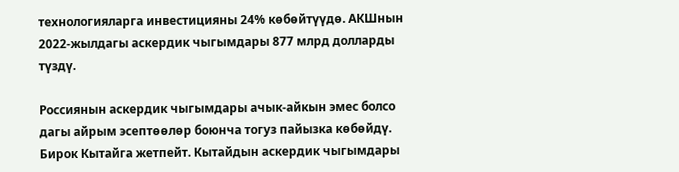технологияларга инвестицияны 24% көбөйтүүдө. АКШнын 2022-жылдагы аскердик чыгымдары 877 млрд долларды түздү.

Россиянын аскердик чыгымдары ачык-айкын эмес болсо дагы айрым эсептөөлөр боюнча тогуз пайызка көбөйдү. Бирок Кытайга жетпейт. Кытайдын аскердик чыгымдары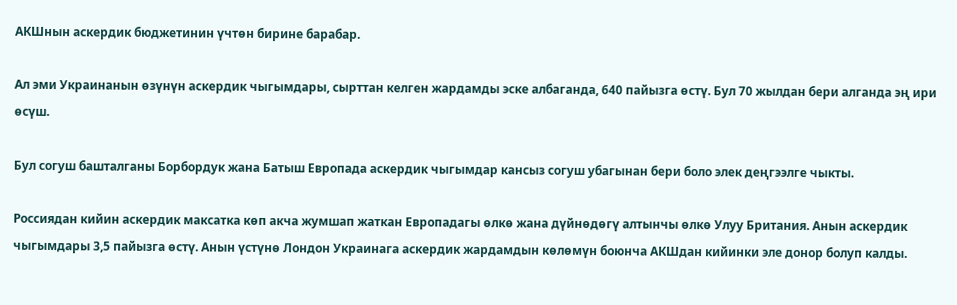АКШнын аскердик бюджетинин үчтөн бирине барабар.

Ал эми Украинанын өзүнүн аскердик чыгымдары, сырттан келген жардамды эске албаганда, 640 пайызга өстү. Бул 70 жылдан бери алганда эң ири өсүш.

Бул согуш башталганы Борбордук жана Батыш Европада аскердик чыгымдар кансыз согуш убагынан бери боло элек деңгээлге чыкты.

Россиядан кийин аскердик максатка көп акча жумшап жаткан Европадагы өлкө жана дүйнөдөгү алтынчы өлкө Улуу Британия. Анын аскердик чыгымдары 3,5 пайызга өстү. Анын үстүнө Лондон Украинага аскердик жардамдын көлөмүн боюнча АКШдан кийинки эле донор болуп калды.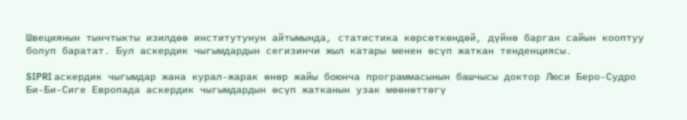Швециянын тынчтыкты изилдөө институтунун айтымында, статистика көрсөткөндөй, дүйнө барган сайын кооптуу болуп баратат. Бул аскердик чыгымдардын сегизинчи жыл катары менен өсүп жаткан тенденциясы.

SIPRI аскердик чыгымдар жана курал-жарак өнөр жайы боюнча программасынын башчысы доктор Люси Беро-Судро Би-Би-Сиге Европада аскердик чыгымдардын өсүп жатканын узак мөөнөттөгү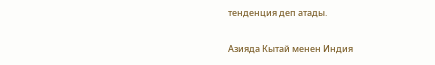тенденция деп атады.

Азияда Кытай менен Индия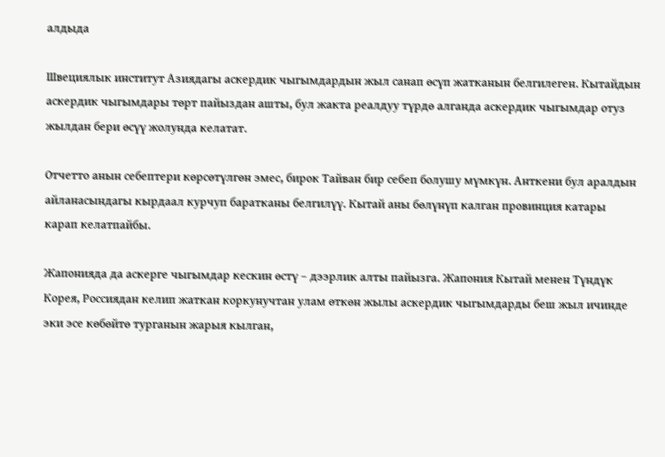алдыда

Швециялык институт Азиядагы аскердик чыгымдардын жыл санап өсүп жатканын белгилеген. Кытайдын аскердик чыгымдары төрт пайыздан ашты, бул жакта реалдуу түрдө алганда аскердик чыгымдар отуз жылдан бери өсүү жолунда келатат.

Отчетто анын себептери көрсөтүлгөн эмес, бирок Тайван бир себеп болушу мүмкүн. Анткени бул аралдын айланасындагы кырдаал курчуп баратканы белгилүү. Кытай аны бөлүнүп калган провинция катары карап келатпайбы.

Жапонияда да аскерге чыгымдар кескин өстү – дээрлик алты пайызга. Жапония Кытай менен Түндүк Корея, Россиядан келип жаткан коркунучтан улам өткөн жылы аскердик чыгымдарды беш жыл ичинде эки эсе көбөйтө турганын жарыя кылган,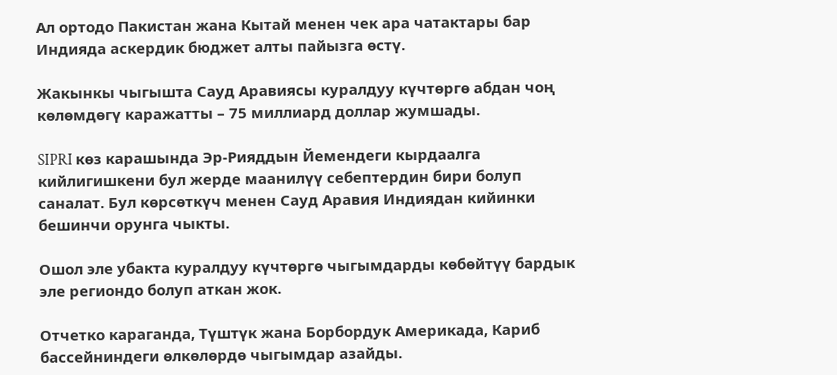Ал ортодо Пакистан жана Кытай менен чек ара чатактары бар Индияда аскердик бюджет алты пайызга өстү.

Жакынкы чыгышта Сауд Аравиясы куралдуу күчтөргө абдан чоң көлөмдөгү каражатты – 75 миллиард доллар жумшады.

SIPRI көз карашында Эр-Рияддын Йемендеги кырдаалга кийлигишкени бул жерде маанилүү себептердин бири болуп саналат. Бул көрсөткүч менен Сауд Аравия Индиядан кийинки бешинчи орунга чыкты.

Ошол эле убакта куралдуу күчтөргө чыгымдарды көбөйтүү бардык эле региондо болуп аткан жок.

Отчетко караганда, Түштүк жана Борбордук Америкада, Кариб бассейниндеги өлкөлөрдө чыгымдар азайды.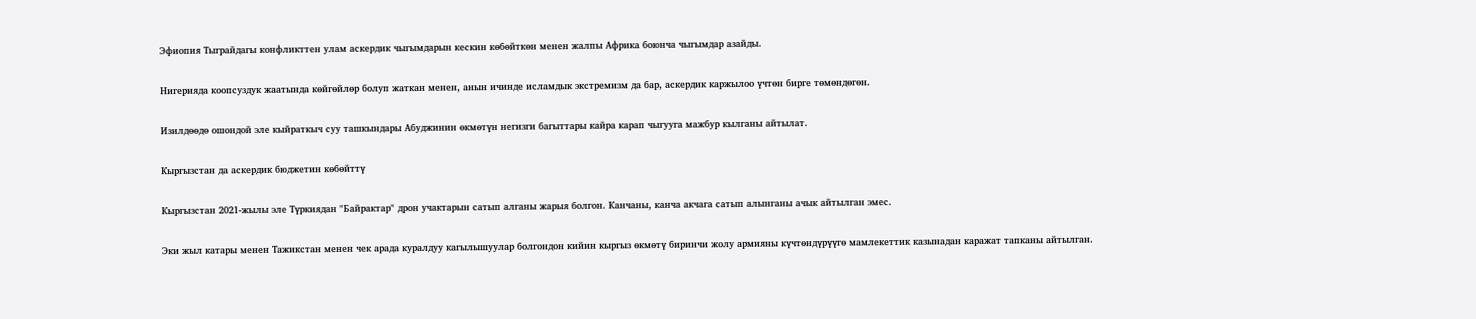Эфиопия Тыграйдагы конфликттен улам аскердик чыгымдарын кескин көбөйткөн менен жалпы Африка боюнча чыгымдар азайды.

Нигерияда коопсуздук жаатында көйгөйлөр болуп жаткан менен, анын ичинде исламдык экстремизм да бар, аскердик каржылоо үчтөн бирге төмөндөгөн.

Изилдөөдө ошондой эле кыйраткыч суу ташкындары Абуджинин өкмөтүн негизги багыттары кайра карап чыгууга мажбур кылганы айтылат.

Кыргызстан да аскердик бюджетин көбөйттү

Кыргызстан 2021-жылы эле Түркиядан "Байрактар" дрон учактарын сатып алганы жарыя болгон. Канчаны, канча акчага сатып алынганы ачык айтылган эмес.

Эки жыл катары менен Тажикстан менен чек арада куралдуу кагылышуулар болгондон кийин кыргыз өкмөтү биринчи жолу армияны күчтөндүрүүгө мамлекеттик казынадан каражат тапканы айтылган.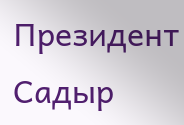Президент Садыр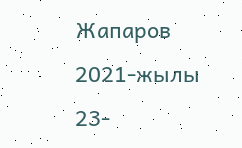Жапаров 2021-жылы 23-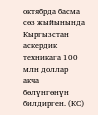октябрда басма сөз жыйынында Кыргызстан аскердик техникага 100 млн доллар акча бөлүнгөнүн билдирген. (КС)